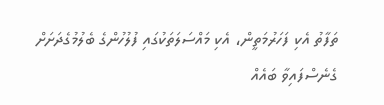ތަފާތު އެކި ފަހަރުމަތީން، އެކި މައްސަލަތަކުގައި ފުލުހުންގެ ބެލުމުގެދަށަށް ގެނެސްފައިވާ ބައެއް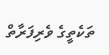ތަކެތީގެ ވެރިފަރާތް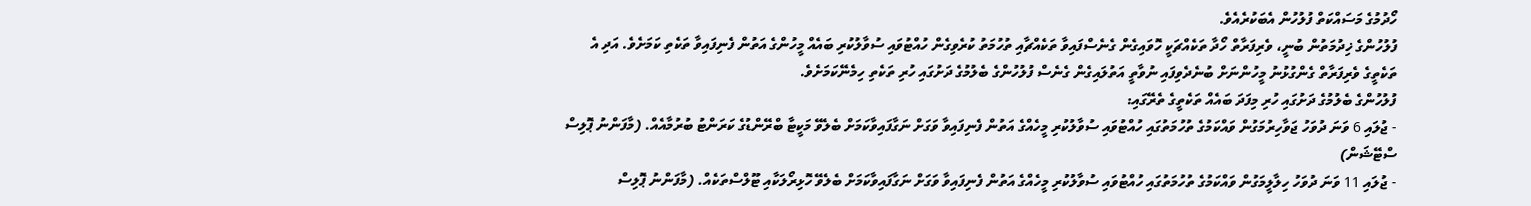ހޯދުމުގެ މަސައްކަތް ފުލުހުން އެބަކުރެއެވެ.
ފުލުހުންގެ ޚިދުމަތުން ބުނީ، ވެރިފަރާތް ހޯދާ ތަކެއްޗަކީ ހޮވައިގެން ގެނެސްފައިވާ ތަކެއްޗާއި ތުހުމަތު ކުރެވިގެން ހުއްޓުވައި ސުވާލުކުރި ބައެއް މީހުންގެ އަތުން ފެނިފައިވާ ތަކެތި ކަމަށެވެ. އަދި އެ ތަކެތީގެ ވެރިފަރާތް ގެންގުޅުނު މީހުންނަށް ބުނެދެވިފައި ނުވާތީ އަތުލައިގެން ގެނެސް ފުލުހުންގެ ބެލުމުގެ ދަށުގައި ހުރި ތަކެތި ހިމެނޭކަމަށެވެ.
ފުލުހުންގެ ބެލުމުގެ ދަށުގައި ހުރި މިފަދަ ބައެއް ތަކެތީގެ ތެރޭގައި:
- ޖުލައި 6 ވަނަ ދުވަހު ޖަވާހިރުމަގުން ވައްކަމުގެ ތުހުމަތުގައި ހުއްޓުވައި ސުވާލުކުރި މީހެއްގެ އަތުން ފެނިފައިވާ ވަގަށް ނަގާފައިވާކަމަށް ބެލެވޭ މަކީޓާ ބްރޭންޑުގެ ކަރަންޓު ބުރުމާއެއް. (މާފަންނު ޕޮލިސް ސްޓޭޝަން)
- ޖުލައި 11 ވަނަ ދުވަހު ހިލާލީމަގުން ވައްކަމުގެ ތުހުމަތުގައި ހުއްޓުވައި ސުވާލުކުރި މީހެއްގެ އަތުން ފެނިފައިވާ ވަގަށް ނަގާފައިވާކަމަށް ބެލެވޭ ހޮޅިރޯލަކާއި ޓޫލްސްތަކެއް. (މާފަންނު ޕޮލިސް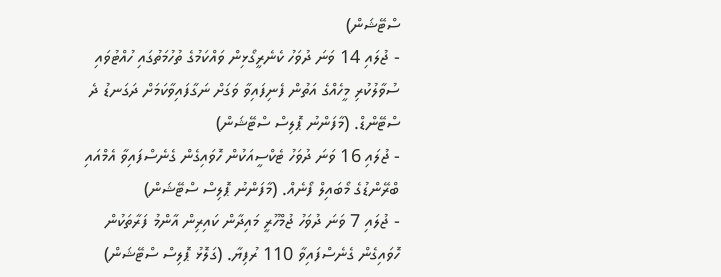ސްޓޭޝަން)
- ޖުލައި 14 ވަނަ ދުވަހު ކެނެރީގޯޅިން ވައްކަމުގެ ތުހުމަތުގައި ހުއްޓުވައި ސުވާލުކުރި މީހެއްގެ އަތުން ފެނިފައިވާ ވަގަށް ނަގާފައިވާކަމަށް ދަގަނޑު ދެ ސްޓޭންޑް. (މާފަންނު ޕޮލިސް ސްޓޭޝަން)
- ޖުލައި 16 ވަނަ ދުވަހު ޓެކްސީއަކުން ހޮވައިގެން ގެނެސްފައިވާ އެމްއައި ބްރޭންޑުގެ މޯބައިލް ފޯނެއް. (މާފަންނު ޕޮލިސް ސްޓޭޝަން)
- ޖުލައި 7 ވަނަ ދުވަހު ޖުމްހޫރީ މައިދާން ކައިރިން އާންމު ފަރާތަކުން ހޮވައިގެން ގެނެސްފައިވާ 110 ރުފިޔާ. (ގަލޮޅު ޕޮލިސް ސްޓޭޝަން)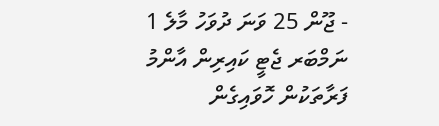- ޖޫން 25 ވަނަ ދުވަހު މާލެ 1 ނަމްބަރ ޖެޓީ ކައިރިން އާންމު ފަރާތަކުން ހޮވައިގެން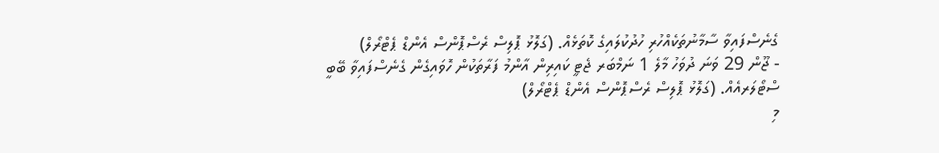ގެނެސްފައިވާ ސާމާނުތަކެއްހުރި ހުދުކުލައިގެ ކޮތަޅެއް. (ގަލޮޅު ޕޮލިސް ރެސްޕޮންސް އެންޑް ޕެޓްރޯލް)
- ޖޫން 29 ވަނަ ދުވަހު މާލެ 1 ނަމްބަރ ޖެޓީ ކައިރިން އާންމު ފަރާތަކުން ހޮވައިގެން ގެނެސްފައިވާ ބޭބީ ސްޓޯލަރއެއް. (ގަލޮޅު ޕޮލިސް ރެސްޕޮންސް އެންޑް ޕެޓްރޯލް)
މި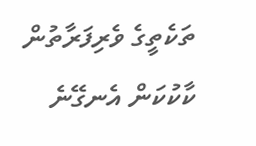ތަކެތީގެ ވެރިފަރާތުން ކާކުކަން އެނގޭނެ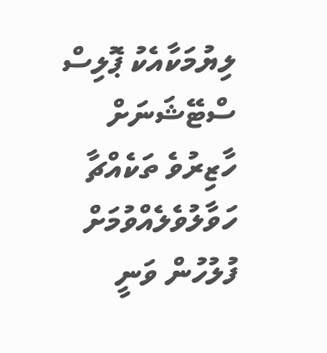ލިޔުމަކާއެކު ޕޮލިސް ސްޓޭޝަނަށް ހާޒިރުވެ ތަކެއްޗާ ހަވާލުވެލެއްވުމަށް ފުލުހުން ވަނީ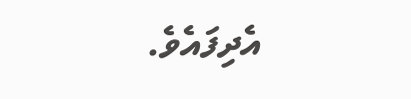އެދިފައެވެ.